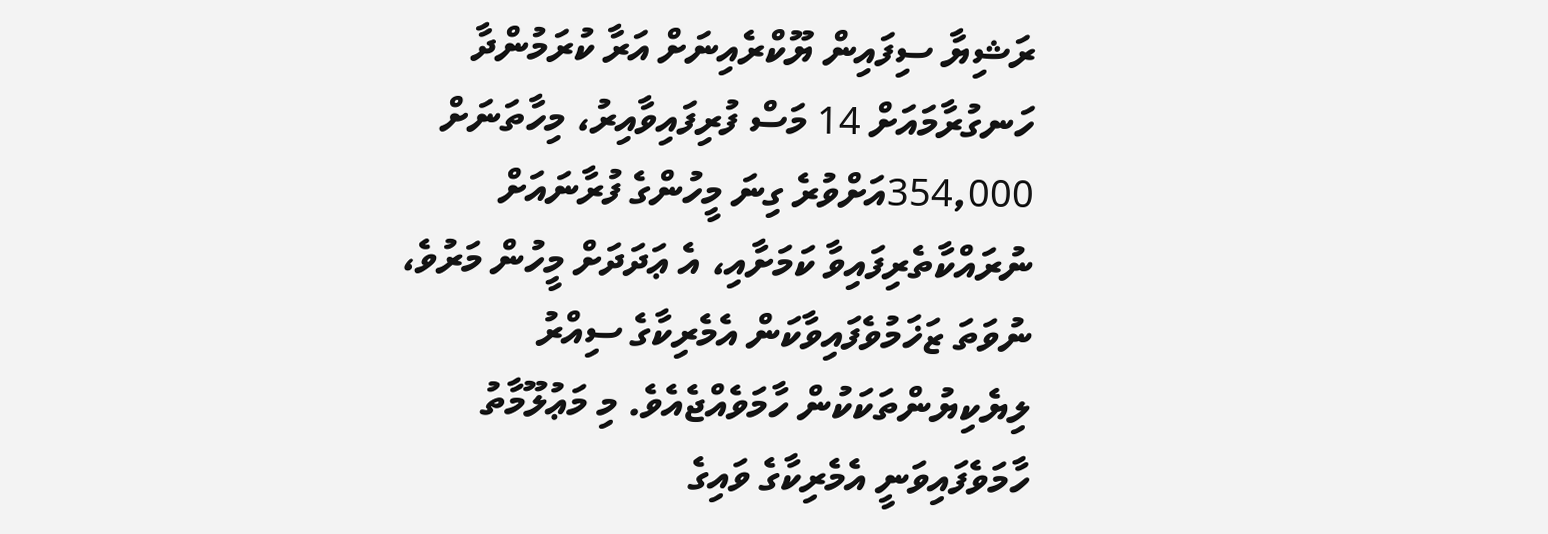ރަޝިޔާ ސިފައިން ޔޫކްރެއިނަށް އަރާ ކުރަމުންދާ ހަނގުރާމައަށް 14 މަސް ފުރިފައިވާއިރު، މިހާތަނަށް 354,000އަށްވުރެ ގިނަ މީހުންގެ ފުރާނައަށް ނުރައްކާތެރިފައިވާ ކަމަށާއި، އެ ޢަދަދަށް މީހުން މަރުވެ، ނުވަތަ ޒަޚަމުވެފައިވާކަން އެމެރިކާގެ ސިއްރު ލިޔެކިޔުންތަކަކުން ހާމަވެއްޖެއެވެ. މި މަޢުލޫމާތު ހާމަވެފައިވަނީ އެމެރިކާގެ ވައިގެ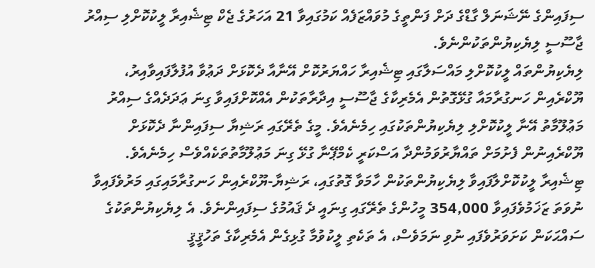ސިފައިންގެ ނޭޝަނަލް ގާޑްގެ ދަށް ފަންތީގެ މުވައްޒަފެއް ކަމުގައިވާ 21 އަހަރުގެ ޖެކް ޓިޝެއިރާ ލީކުކޮށްލި ސިއްރު ޖާސޫސީ ލިޔެކިޔުންތަކުންނެވެ.
ލިޔެކިޔުންތައް ލީކުކޮށްލި މައްސަލާގައި ޓިޝެއިރާ ހައްޔަރުކޮށް އޭނާއާ ދެކޮޅަށް ދަޢުވާ އުފުލާފައިވާއިރު، ޔޫކްރެއިން ހަނގުރާމައާ ގުޅޭގޮތުން އެމެރިކާގެ ޖާސޫސީ އިދާރާތަކުން އެއްކޮށްފައިވާ ގިނަ ޢަދަދެއްގެ ސިއްރު މަޢުލޫމާތު އޭނާ ލީކުކޮށްލި ލިޔެކިޔުންތަކުގައި ހިމެނެއެވެ. މީގެ ތެރޭގައި ރަޝިޔާ ސިފައިންނާ ދެކޮޅަށް ޔޫކްރެއިނުން ފެށުމަށް ތައްޔާރުވަމުންދާ އަސްކަރީ ކެމްޕޭނާ ގުޅޭ ގިނަ މަޢުލޫމާތުތަކެއްވެސް ހިމެނެއެވެ.
ޓިޝެއިރާ ލީކުކޮށްލާފައިވާ ލިޔެކިޔުންތަކުން ހާމަވާ ގޮތުގައި، ރަޝިޔާ-ޔޫކްރެއިން ހަނގުރާމައިގައި މަރުވެފައިވާ ނުވަތަ ޒަޚަމުވެފައިވާ 354,000 މީހުންގެ ތެރޭގައި ގިނައީ ދެ ޤައުމުގެ ސިފައިންނެވެ. އެ ލިޔެކިޔުންތަކުގެ ސައްޙަކަން ކަށަވަރުވެފައި ނުވި ނަމަވެސް، އެ ތަކެތި ލީކުވުމާ ގުޅިގެން އެމެރިކާގެ ތަހުޤީޤީ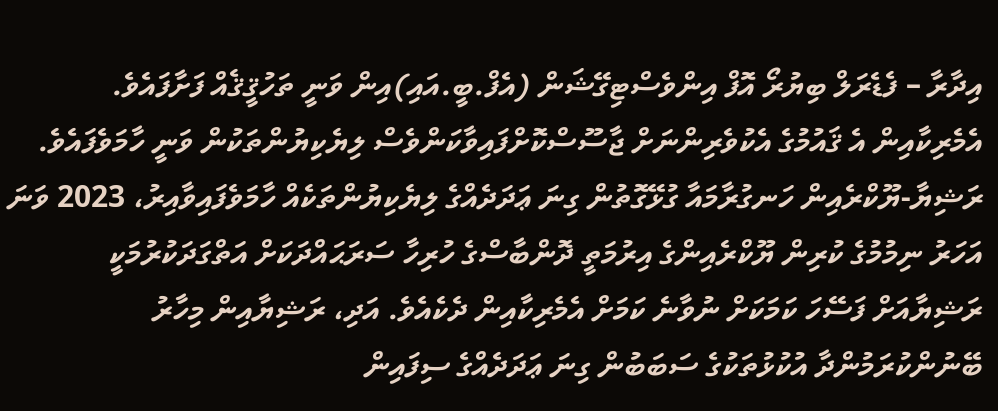އިދާރާ – ފެޑެރަލް ބިޔުރޯ އޮފް އިންވެސްޓިގޭޝަން (އެފް.ބީ.އައި)އިން ވަނީ ތަހުޤީޤެއް ފަށާފައެވެ. އެމެރިކާއިން އެ ޤައުމުގެ އެކުވެރިންނަށް ޖާސޫސްކޮށްފައިވާކަންވެސް ލިޔެކިޔުންތަކުން ވަނީ ހާމަވެފައެވެ.
ރަޝިޔާ-ޔޫކްރެއިން ހަނގުރާމައާ ގުޅޭގޮތުން ގިނަ ޢަދަދެއްގެ ލިޔެކިޔުންތަކެއް ހާމަވެފައިވާއިރު، 2023 ވަނަ އަހަރު ނިމުމުގެ ކުރިން ޔޫކްރެއިންގެ އިރުމަތީ ދޮންބާސްގެ ހުރިހާ ސަރަޙައްދަކަށް އަތްގަދަކުރުމަކީ ރަޝިޔާއަށް ފަސޭހަ ކަމަކަށް ނުވާނެ ކަމަށް އެމެރިކާއިން ދެކެއެވެ. އަދި، ރަޝިޔާއިން މިހާރު ބޭނުންކުރަމުންދާ އުކުޅުތަކުގެ ސަބަބުން ގިނަ ޢަދަދެއްގެ ސިފައިން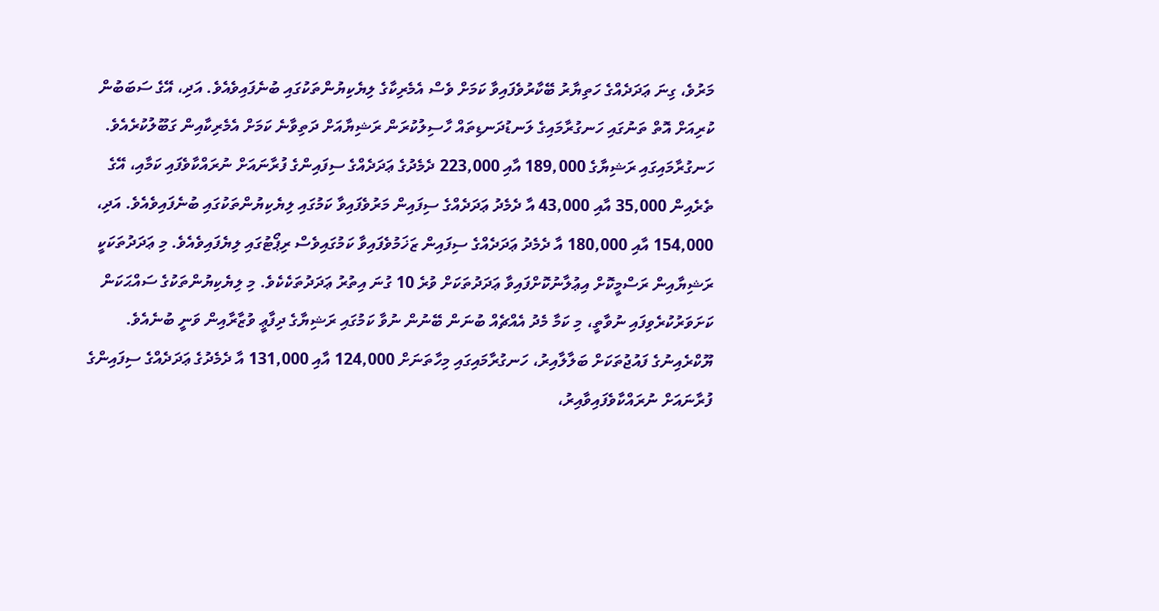މަރުވެ، ގިނަ ޢަދަދެއްގެ ހަތިޔާރު ބޭކާރުވެފައިވާ ކަމަށް ވެސް އެމެރިކާގެ ލިޔެކިޔުންތަކުގައި ބުނެފައިވެއެވެ. އަދި، އޭގެ ސަބަބުން ކުރިއަށް އޮތް ތަނުގައި ހަނގުރާމައިގެ ލަނޑުދަނޑިތައް ހާސިލުކުރަން ރަޝިޔާއަށް ދަތިވާނެ ކަމަށް އެމެރިކާއިން ގަބޫލުކުރެއެވެ.
ހަނގުރާމައިގައި ރަޝިޔާގެ 189,000 އާއި 223,000 ދެމެދުގެ ޢަދަދެއްގެ ސިފައިންގެ ފުރާނައަށް ނުރައްކާވެފައި ކަމާއި، އޭގެ ތެރެއިން 35,000 އާއި 43,000 އާ ދެމެދު ޢަދަދެއްގެ ސިފައިން މަރުވެފައިވާ ކަމުގައި ލިޔެކިޔުންތަކުގައި ބުނެފައިވެއެވެ. އަދި، 154,000 އާއި 180,000 އާ ދެމެދު ޢަދަދެއްގެ ސިފައިން ޒަޚަމުވެފައިވާ ކަމުގައިވެސް ރިޕޯޓުގައި ލިޔެފައިވެއެވެ. މި ޢަދަދުތަކަކީ ރަޝިޔާއިން ރަސްމީކޮށް އިޢުލާނުކޮށްފައިވާ ޢަދަދުތަކަށް ވުރެ 10 ގުނަ އިތުރު ޢަދަދުތަކެކެވެ. މި ލިޔެކިޔުންތަކުގެ ސައްޙަކަން ކަށަވަރުކުރެވިފައި ނުވާތީ، މި ކަމާ މެދު އެއްޗެއް ބުނަން ބޭނުން ނުވާ ކަމުގައި ރަޝިޔާގެ ދިފާޢީ ވުޒާރާއިން ވަނީ ބުނެއެވެ.
ޔޫކްރެއިނުގެ ފައުޖުތަކަށް ބަލާލާއިރު، ހަނގުރާމައިގައި މިހާތަނަށް 124,000 އާއި 131,000 އާ ދެމެދުގެ ޢަދަދެއްގެ ސިފައިންގެ ފުރާނައަށް ނުރައްކާވެފައިވާއިރު،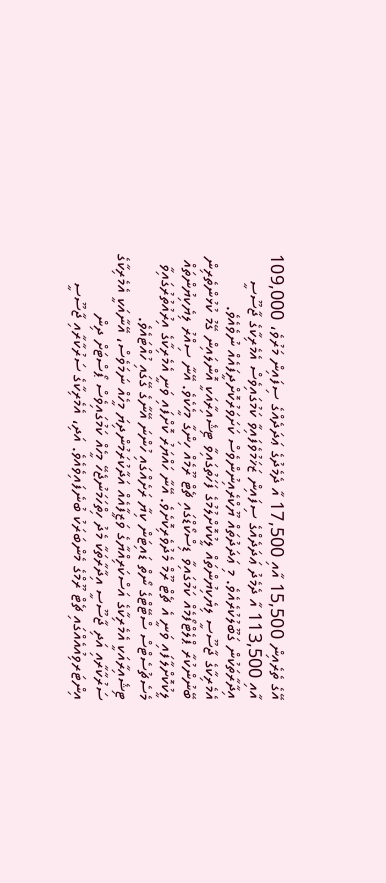އޭގެ ތެރެއިން 15,500 އާއި 17,500 އާ ދެމެދުގެ ޢަދަދެއްގެ ސިފައިން މަރުވެ، 109,000 އާއި 113,500 އާ ދެމެދު ޢަދަދެއްގެ ސިފައިން ޒަޚަމުވެފައިވާ ކަމުގައިވެސް އެމެރިކާގެ ޖާސޫސީ އިދާރާތަކުން ގަބޫލުކުރެއެވެ. މި ޢަދަދުތައް ޔޫކްރެއިނުންވެސް ކަށަވަރުކޮށްދީފައެއް ނުވެއެވެ.
އެމެރިކާގެ ޖާސޫސީ ލިޔެކިޔުންތައް ލީކުކޮށްލުމުގެ ފަހަތުގައިވާ ޓިޝެއިރާއަކީ އޮންލައިން ގޭމު ކުޅުންތެރިން ބޭނުންކުރާ ޕްލެޓްފޯމެއް ކަމުގައިވާ ޑިސްކޯޑްގައި ޗެޓް ރޫމެއް ހިންގާ މީހެކެވެ. އޭނާ ސިއްރު ލިޔެކިޔުންތައް ލީކުކޮށްލާފައި ވަނީ އެ ޗެޓް ރޫމް މެދުވެރިކޮށެވެ. އޭނާ ހައްޔަރު ކޮށްފައި ވަނީ އެމެރިކާގެ އިރުއުތުރުގައިވާ މެސެޗުސެޓްސް ސްޓޭޓްގެ ނޯތް ޑައިޓަން ކިޔާ ރަށެއްގައި ހުންނަ އޭނާގެ ގޭގައި ހުއްޓައެވެ.
ޓިޝެއިރާއަކީ އެމެރިކާގެ އަސްކަރިއްޔާގެ ވަޒީފާއެއް އަދާކުރަމުންދިޔަ މީހެއް ނަމަވެސް، އޭނާއަކީ އެމެރިކާގެ ސަރުކާރާއި އަދި ޖާސޫސީ އިދާރާތަކާ މެދު ހިތްހަމަނުޖެހޭ މީހެއް ކަމުގައިވެސް ޕޯސްޓަށް ދިން އިންޓަރވިއުއެއްގައި ޗެޓް ރޫމްގެ މެންބަރަކު ބުނެފައިވެއެވެ. އަދި، އެމެރިކާގެ ސަރުކާރާއި ޖާސޫސީ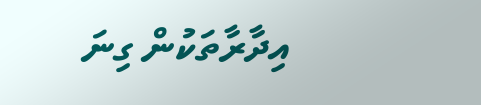އިދާރާތަކުން ގިނަ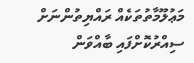މަޢުލޫމާތުތަކެއް ރައްޔިތުންނަށް ސިއްރުކޮށްފައި ބާއްވަން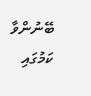ބޭނުންވާ ކަމުގައި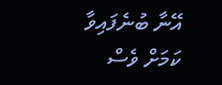އޭނާ ބުނެފައިވާ ކަމަށް ވެސް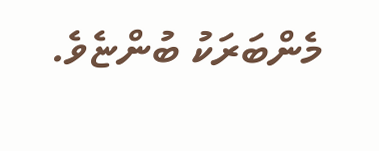މެންބަރަކު ބުންޏެވެ.